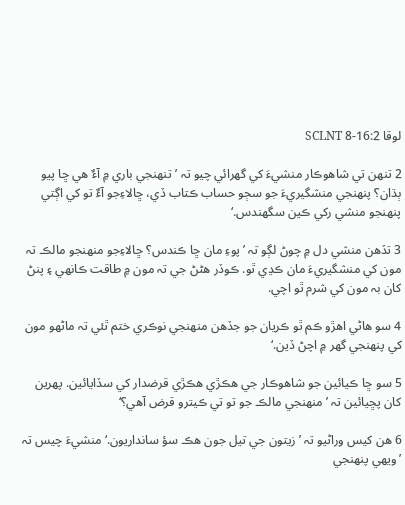لوقا 16:2-8 SCLNT

2 تنھن تي شاھوڪار منشيءَ کي گھرائي چيو تہ ’تنھنجي باري ۾ آءٌ ھي ڇا پيو ٻڌان؟ پنھنجي منشگيريءَ جو سڄو حساب ڪتاب ڏي، ڇالاءِجو آءٌ تو کي اڳتي پنھنجو منشي رکي ڪين سگھندس.‘

3 تڏھن منشي دل ۾ چوڻ لڳو تہ ’پوءِ مان ڇا ڪندس؟ ڇالاءِجو منھنجو مالڪ تہ مون کي منشگيريءَ مان ڪڍي ٿو. ڪوڏر ھڻڻ جي تہ مون ۾ طاقت ڪانھي ۽ پنڻ کان بہ مون کي شرم ٿو اچي.

4 سو ھاڻي اھڙو ڪم ٿو ڪريان جو جڏھن منھنجي نوڪري ختم ٿئي تہ ماڻھو مون کي پنھنجي گھر ۾ اچڻ ڏين.‘

5 سو ڇا ڪيائين جو شاھوڪار جي ھڪڙي ھڪڙي قرضدار کي سڏايائين. پھرين کان پڇيائين تہ ’منھنجي مالڪ جو تو تي ڪيترو قرض آھي؟‘

6 ھن کيس وراڻيو تہ ’زيتون جي تيل جون ھڪ سؤ سانداريون.‘ منشيءَ چيس تہ ’ويھي پنھنجي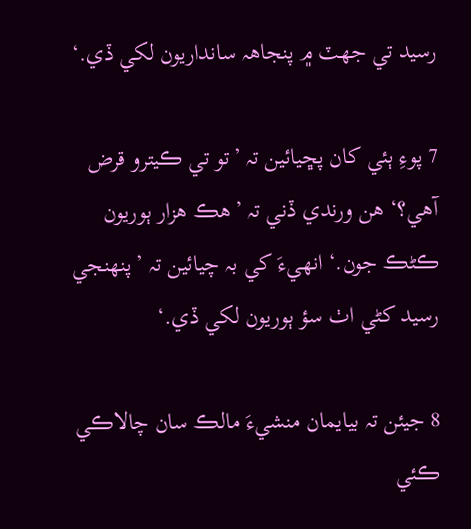رسيد تي جھٽ ۾ پنجاھہ سانداريون لکي ڏي.‘

7 پوءِ ٻئي کان پڇيائين تہ ’تو تي ڪيترو قرض آھي؟‘ ھن ورندي ڏني تہ ’ھڪ ھزار ٻوريون ڪڻڪ جون.‘ انھيءَ کي بہ چيائين تہ ’پنھنجي رسيد کڻي اٺ سؤ ٻوريون لکي ڏي.‘

8 جيئن تہ بيايمان منشيءَ مالڪ سان چالاڪي ڪئي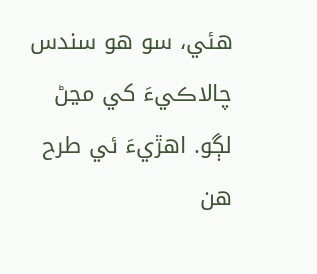ھئي، سو ھو سندس چالاڪيءَ کي مڃڻ لڳو. اھڙيءَ ئي طرح ھن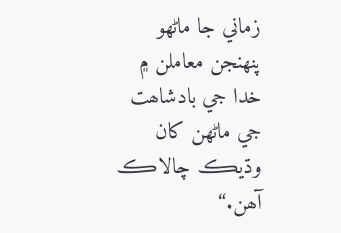زماني جا ماڻھو پنھنجن معاملن ۾ خدا جي بادشاھت جي ماڻھن کان وڌيڪ چالاڪ آھن.“